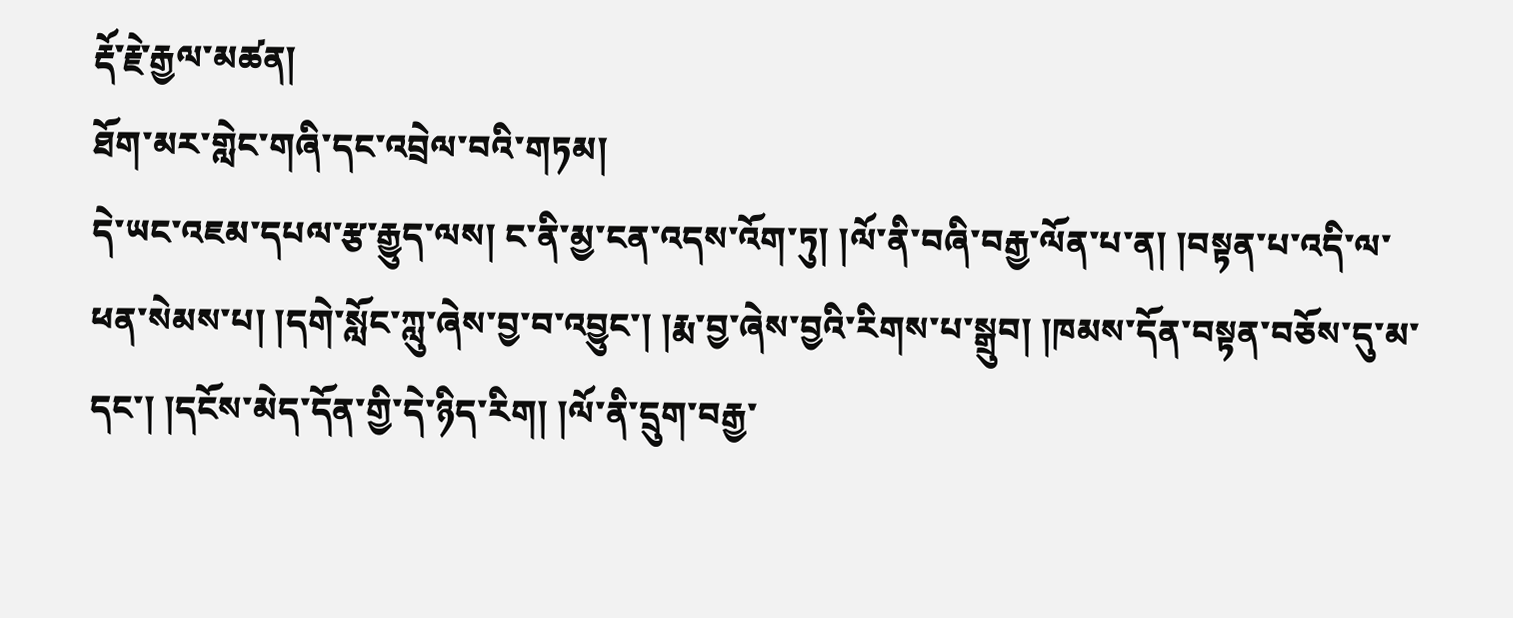རྡོ་རྗེ་རྒྱལ་མཚན།
ཐོག་མར་གླེང་གཞི་དང་འབྲེལ་བའི་གཏམ།
དེ་ཡང་འཇམ་དཔལ་རྩ་རྒྱུད་ལས། ང་ནི་མྱ་ངན་འདས་འོག་ཏུ། །ལོ་ནི་བཞི་བརྒྱ་ལོན་པ་ན། །བསྟན་པ་འདི་ལ་ཕན་སེམས་པ། །དགེ་སློང་ཀླུ་ཞེས་བྱ་བ་འབྱུང་། །རྨ་བྱ་ཞེས་བྱའི་རིགས་པ་སྒྲུབ། །ཁམས་དོན་བསྟན་བཅོས་དུ་མ་དང་། །དངོས་མེད་དོན་གྱི་དེ་ཉིད་རིག། །ལོ་ནི་དྲུག་བརྒྱ་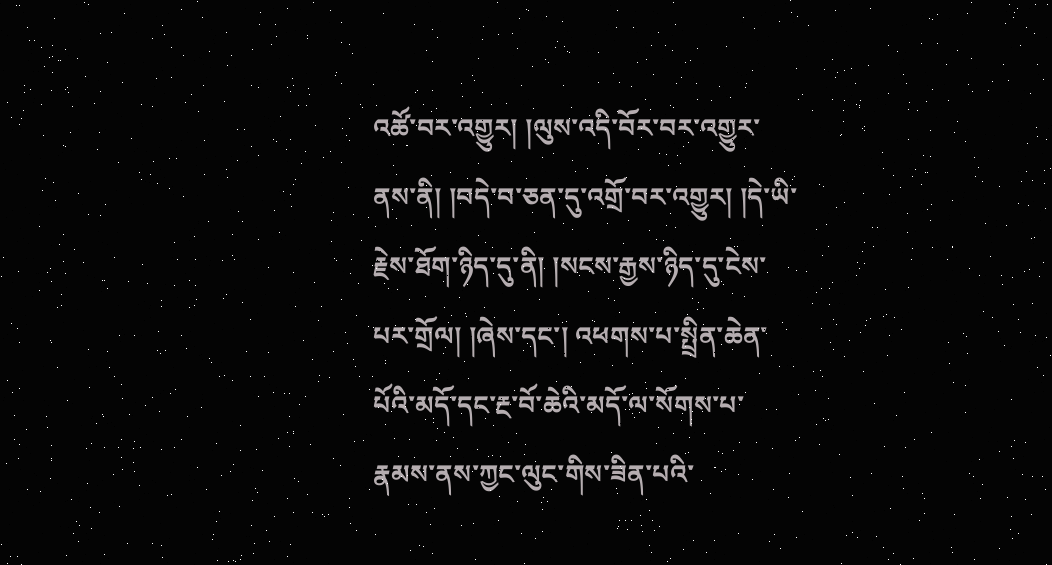འཚོ་བར་འགྱུར། །ལུས་འདི་བོར་བར་འགྱུར་ནས་ནི། །བདེ་བ་ཅན་དུ་འགྲོ་བར་འགྱུར། །དེ་ཡི་རྗེས་ཐོག་ཉིད་དུ་ནི། །སངས་རྒྱས་ཉིད་དུ་ངེས་པར་གྲོལ། །ཞེས་དང་། འཕགས་པ་སྤྲིན་ཆེན་པོའི་མདོ་དང་རྔ་བོ་ཆེའི་མདོ་ལ་སོགས་པ་རྣམས་ནས་ཀྱང་ལུང་གིས་ཟིན་པའི་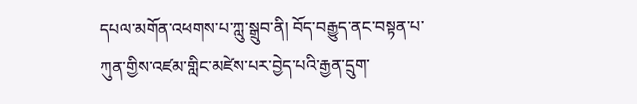དཔལ་མགོན་འཕགས་པ་ཀླུ་སྒྲུབ་ནི། བོད་བརྒྱུད་ནང་བསྟན་པ་ཀུན་གྱིས་འཛམ་གླིང་མཛེས་པར་བྱེད་པའི་རྒྱན་དྲུག་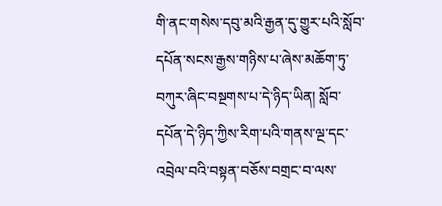གི་ནང་གསེས་དབུ་མའི་རྒྱན་དུ་གྱུར་པའི་སློབ་དཔོན་སངས་རྒྱས་གཉིས་པ་ཞེས་མཆོག་ཏུ་བཀུར་ཞིང་བསྔགས་པ་དེ་ཉིད་ཡིན། སློབ་དཔོན་དེ་ཉིད་ཀྱིས་རིག་པའི་གནས་ལྔ་དང་འབྲེལ་བའི་བསྟན་བཅོས་བགྲང་བ་ལས་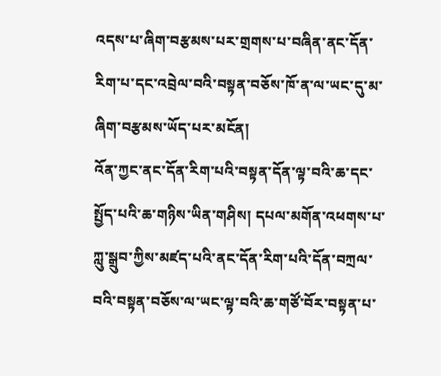འདས་པ་ཞིག་བརྩམས་པར་གྲགས་པ་བཞིན་ནང་དོན་རིག་པ་དང་འབྲེལ་བའི་བསྟན་བཅོས་ཁོ་ན་ལ་ཡང་དུ་མ་ཞིག་བརྩམས་ཡོད་པར་མངོན།
འོན་ཀྱང་ནང་དོན་རིག་པའི་བསྟན་དོན་ལྟ་བའི་ཆ་དང་སྤྱོད་པའི་ཆ་གཉིས་ཡིན་གཤིས། དཔལ་མགོན་འཕགས་པ་ཀླུ་སྒྲུབ་ཀྱིས་མཛད་པའི་ནང་དོན་རིག་པའི་དོན་བཀྲལ་བའི་བསྟན་བཅོས་ལ་ཡང་ལྟ་བའི་ཆ་གཙོ་བོར་བསྟན་པ་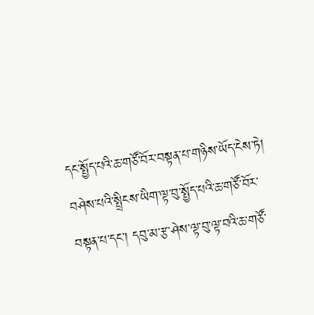དང་སྤྱོད་པའི་ཆ་གཙོ་བོར་བསྟན་པ་གཉིས་ཡོད་ངེས་ཏེ། བཤེས་པའི་སྤྲིངས་ཡིག་ལྟ་བུ་སྤྱོད་པའི་ཆ་གཙོ་བོར་བསྟན་པ་དང་། དབུ་མ་རྩ་ཤེས་ལྟ་བུ་ལྟ་བའི་ཆ་གཙོ་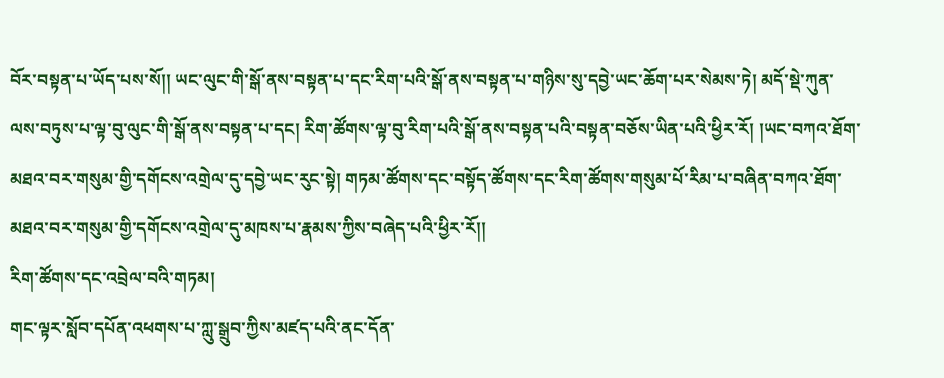བོར་བསྟན་པ་ཡོད་པས་སོ།། ཡང་ལུང་གི་སྒོ་ནས་བསྟན་པ་དང་རིག་པའི་སྒོ་ནས་བསྟན་པ་གཉིས་སུ་དབྱེ་ཡང་ཆོག་པར་སེམས་ཏེ། མདོ་སྡེ་ཀུན་ལས་བཏུས་པ་ལྟ་བུ་ལུང་གི་སྒོ་ནས་བསྟན་པ་དང། རིག་ཚོགས་ལྟ་བུ་རིག་པའི་སྒོ་ནས་བསྟན་པའི་བསྟན་བཅོས་ཡིན་པའི་ཕྱིར་རོ། །ཡང་བཀའ་ཐོག་མཐའ་བར་གསུམ་གྱི་དགོངས་འགྲེལ་དུ་དབྱེ་ཡང་རུང་སྟེ། གཏམ་ཚོགས་དང་བསྟོད་ཚོགས་དང་རིག་ཚོགས་གསུམ་པོ་རིམ་པ་བཞིན་བཀའ་ཐོག་མཐའ་བར་གསུམ་གྱི་དགོངས་འགྲེལ་དུ་མཁས་པ་རྣམས་ཀྱིས་བཞེད་པའི་ཕྱིར་རོ།།
རིག་ཚོགས་དང་འབྲེལ་བའི་གཏམ།
གང་ལྟར་སློབ་དཔོན་འཕགས་པ་ཀླུ་སྒྲུབ་ཀྱིས་མཛད་པའི་ནང་དོན་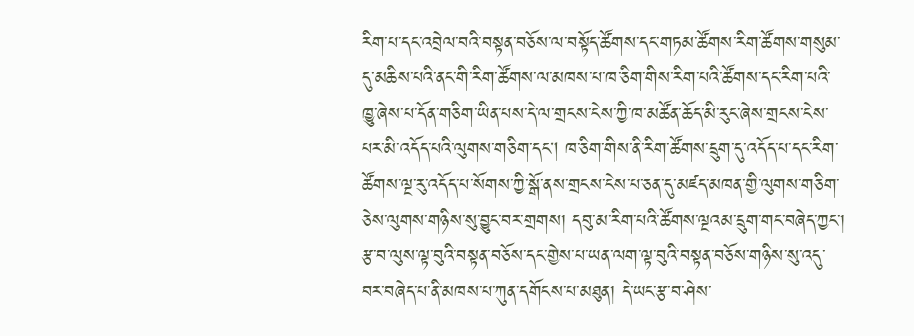རིག་པ་དང་འབྲེལ་བའི་བསྟན་བཅོས་ལ་བསྟོད་ཚོགས་དང་གཏམ་ཚོགས་རིག་ཚོགས་གསུམ་དུ་མཆིས་པའི་ནང་གི་རིག་ཚོགས་ལ་མཁས་པ་ཁ་ཅིག་གིས་རིག་པའི་ཚོགས་དང་རིག་པའི་ཁྱུ་ཞེས་པ་དོན་གཅིག་ཡིན་པས་དེ་ལ་གྲངས་ངེས་ཀྱི་ཁ་མཚོན་ཆོད་མི་རུང་ཞེས་གྲངས་ངེས་པར་མི་འདོད་པའི་ལུགས་གཅིག་དང། ཁ་ཅིག་གིས་ནི་རིག་ཚོགས་དྲུག་དུ་འདོད་པ་དང་རིག་ཚོགས་ལྔ་རུ་འདོད་པ་སོགས་ཀྱི་སྒོ་ནས་གྲངས་ངེས་པ་ཅན་དུ་མཛད་མཁན་གྱི་ལུགས་གཅིག་ཅེས་ལུགས་གཉིས་སུ་བྱུང་བར་གྲགས། དབུ་མ་རིག་པའི་ཚོགས་ལྔའམ་དྲུག་གང་བཞེད་ཀྱང་། རྩ་བ་ལུས་ལྟ་བུའི་བསྟན་བཅོས་དང་གྱེས་པ་ཡན་ལག་ལྟ་བུའི་བསྟན་བཅོས་གཉིས་སུ་འདུ་བར་བཞེད་པ་ནི་མཁས་པ་ཀུན་དགོངས་པ་མཐུན། དེ་ཡང་རྩ་བ་ཤེས་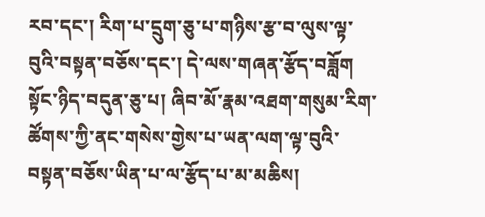རབ་དང་། རིག་པ་དྲུག་ཅུ་པ་གཉིས་རྩ་བ་ལུས་ལྟ་བུའི་བསྟན་བཅོས་དང་། དེ་ལས་གཞན་རྩོད་བཟློག སྟོང་ཉིད་བདུན་ཅུ་པ། ཞིབ་མོ་རྣམ་འཐག་གསུམ་རིག་ཚོགས་ཀྱི་ནང་གསེས་གྱེས་པ་ཡན་ལག་ལྟ་བུའི་བསྟན་བཅོས་ཡིན་པ་ལ་རྩོད་པ་མ་མཆིས།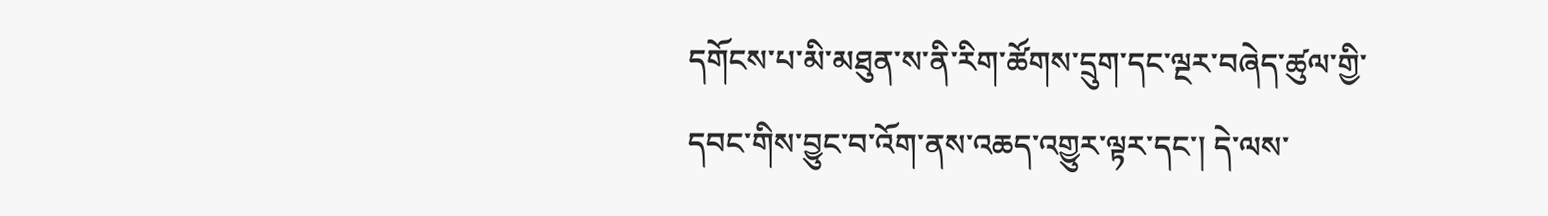དགོངས་པ་མི་མཐུན་ས་ནི་རིག་ཚོགས་དྲུག་དང་ལྔར་བཞེད་ཚུལ་གྱི་དབང་གིས་བྱུང་བ་འོག་ནས་འཆད་འགྱུར་ལྟར་དང་། དེ་ལས་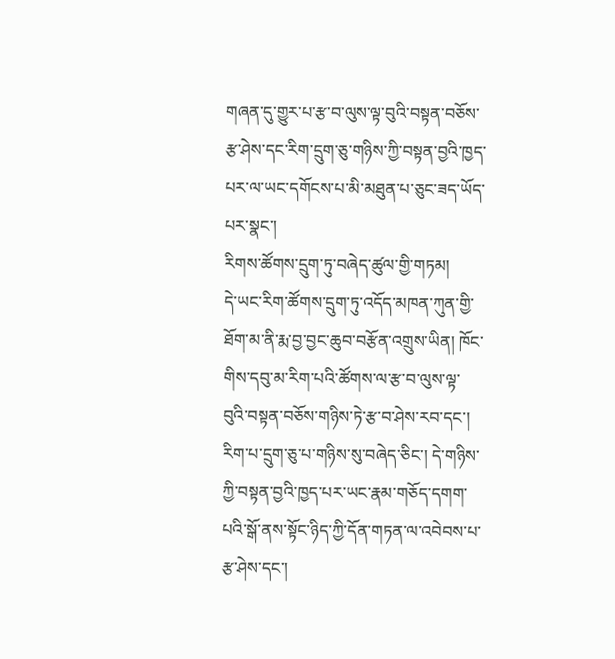གཞན་དུ་གྱུར་པ་རྩ་བ་ལུས་ལྟ་བུའི་བསྟན་བཅོས་རྩ་ཤེས་དང་རིག་དྲུག་ཅུ་གཉིས་ཀྱི་བསྟན་བྱའི་ཁྱད་པར་ལ་ཡང་དགོངས་པ་མི་མཐུན་པ་ཅུང་ཟད་ཡོད་པར་སྣང་།
རིགས་ཚོགས་དྲུག་ཏུ་བཞེད་ཚུལ་གྱི་གཏམ།
དེ་ཡང་རིག་ཚོགས་དྲུག་ཏུ་འདོད་མཁན་ཀུན་གྱི་ཐོག་མ་ནི་རྨ་བྱ་བྱང་ཆུབ་བརྩོན་འགྲུས་ཡིན། ཁོང་གིས་དབུ་མ་རིག་པའི་ཚོགས་ལ་རྩ་བ་ལུས་ལྟ་བུའི་བསྟན་བཅོས་གཉིས་ཏེ་རྩ་བ་ཤེས་རབ་དང་། རིག་པ་དྲུག་ཅུ་པ་གཉིས་སུ་བཞེད་ཅིང་། དེ་གཉིས་ཀྱི་བསྟན་བྱའི་ཁྱད་པར་ཡང་རྣམ་གཅོད་དགག་པའི་སྒོ་ནས་སྟོང་ཉིད་ཀྱི་དོན་གཏན་ལ་འབེབས་པ་རྩ་ཤེས་དང་།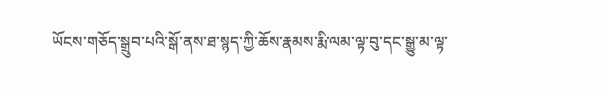ཡོངས་གཅོད་སྒྲུབ་པའི་སྒོ་ནས་ཐ་སྙད་ཀྱི་ཆོས་རྣམས་རྨི་ལམ་ལྟ་བུ་དང་སྒྱུ་མ་ལྟ་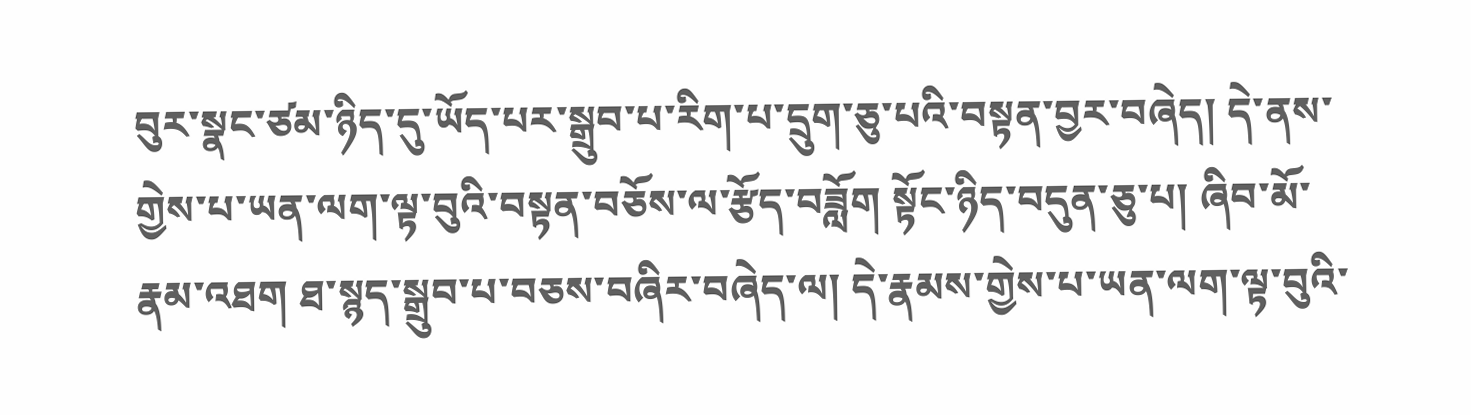བུར་སྣང་ཙམ་ཉིད་དུ་ཡོད་པར་སྒྲུབ་པ་རིག་པ་དྲུག་ཅུ་པའི་བསྟན་བྱར་བཞེད། དེ་ནས་གྱེས་པ་ཡན་ལག་ལྟ་བུའི་བསྟན་བཅོས་ལ་རྩོད་བཟློག སྟོང་ཉིད་བདུན་ཅུ་པ། ཞིབ་མོ་རྣམ་འཐག ཐ་སྙད་སྒྲུབ་པ་བཅས་བཞིར་བཞེད་ལ། དེ་རྣམས་གྱེས་པ་ཡན་ལག་ལྟ་བུའི་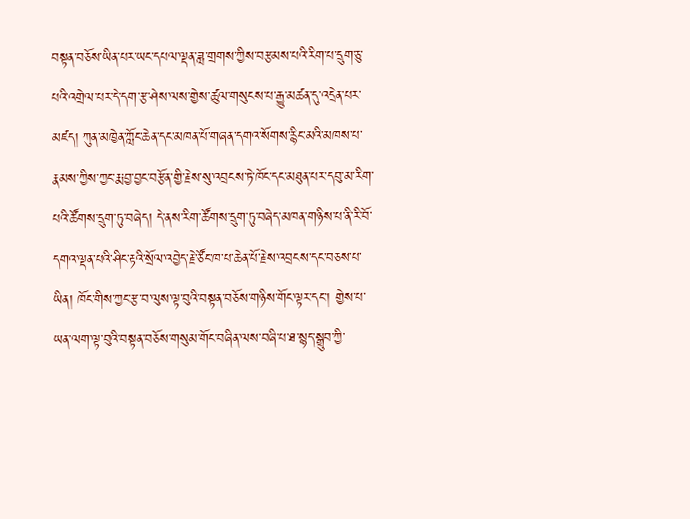བསྟན་བཅོས་ཡིན་པར་ཡང་དཔལ་ལྡན་ཟླ་གྲགས་ཀྱིས་བརྩམས་པའི་རིག་པ་དྲུག་ཅུ་པའི་འགྲེལ་པར་དེ་དག་རྩ་ཤེས་ལས་གྱེས་ཚུལ་གསུངས་པ་རྒྱུ་མཚན་དུ་འདྲེན་པར་མཛད། ཀུན་མཁྱེན་ཀློང་ཆེན་དང་མཁན་པོ་གཞན་དགའ་སོགས་རྙིང་མའི་མཁས་པ་རྣམས་ཀྱིས་ཀྱང་རྨ་བྱ་བྱང་བརྩོན་གྱི་རྗེས་སུ་འབྲངས་ཏེ་ཁོང་དང་མཐུན་པར་དབུ་མ་རིག་པའི་ཚོགས་དྲུག་ཏུ་བཞེད། དེ་ནས་རིག་ཚོགས་དྲུག་ཏུ་བཞེད་མཁན་གཉིས་པ་ནི་རི་བོ་དགའ་ལྡན་པའི་ཤིང་རྟའི་སྲོལ་འབྱེད་རྗེ་ཙོང་ཁ་པ་ཆེན་པོ་རྗེས་འབྲངས་དང་བཅས་པ་ཡིན། ཁོང་གིས་ཀྱང་རྩ་བ་ལུས་ལྟ་བུའི་བསྟན་བཅོས་གཉིས་གོང་ལྟར་དང་། གྱེས་པ་ཡན་ལག་ལྟ་བུའི་བསྟན་བཅོས་གསུམ་གོང་བཞིན་ལས་བཞི་པ་ཐ་སྙད་སྒྲུབ་ཀྱི་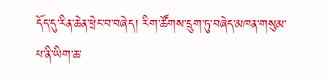དོད་དུ་རིན་ཆེན་ཕྲེང་བ་བཞེད། རིག་ཚོགས་དྲུག་ཏུ་བཞེད་མཁན་གསུམ་པ་ནི་ཡིག་ཆ་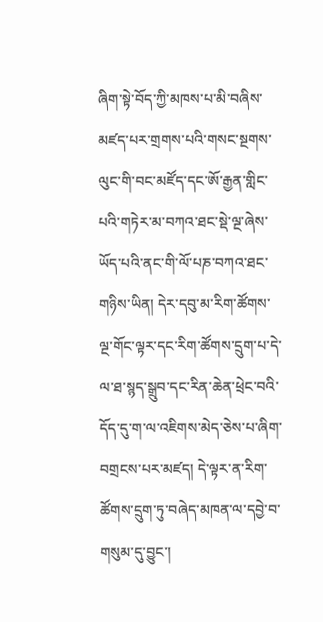ཞིག་སྟེ་བོད་ཀྱི་མཁས་པ་མི་བཞིས་མཛད་པར་གྲགས་པའི་གསང་སྔགས་ལུང་གི་བང་མཛོད་དང་ཨོ་རྒྱན་གླིང་པའི་གཏེར་མ་བཀའ་ཐང་སྡེ་ལྔ་ཞེས་ཡོད་པའི་ནང་གི་ལོ་པཎ་བཀའ་ཐང་གཉིས་ཡིན། དེར་དབུ་མ་རིག་ཚོགས་ལྔ་གོང་ལྟར་དང་རིག་ཚོགས་དྲུག་པ་དེ་ལ་ཐ་སྙད་སྒྲུབ་དང་རིན་ཆེན་ཕྲེང་བའི་དོད་དུ་ག་ལ་འཇིགས་མེད་ཅེས་པ་ཞིག་བགྲངས་པར་མཛད། དེ་ལྟར་ན་རིག་ཚོགས་དྲུག་ཏུ་བཞེད་མཁན་ལ་དབྱེ་བ་གསུམ་དུ་བྱུང་།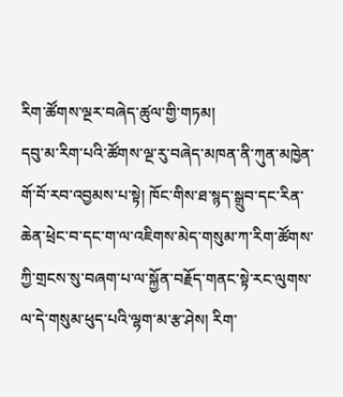རིག་ཚོགས་ལྔར་བཞེད་ཚུལ་གྱི་གཏམ།
དབུ་མ་རིག་པའི་ཚོགས་ལྔ་རུ་བཞེད་མཁན་ནི་ཀུན་མཁྱེན་གོ་བོ་རབ་འབྱམས་པ་སྟེ། ཁོང་གིས་ཐ་སྙད་སྒྲུབ་དང་རིན་ཆེན་ཕྲེང་བ་དང་ག་ལ་འཇིགས་མེད་གསུམ་ཀ་རིག་ཚོགས་ཀྱི་གྲངས་སུ་བཞག་པ་ལ་སྐྱོན་བརྗོད་གནང་སྟེ་རང་ལུགས་ལ་དེ་གསུམ་ཕུད་པའི་ལྷག་མ་རྩ་ཤེས། རིག་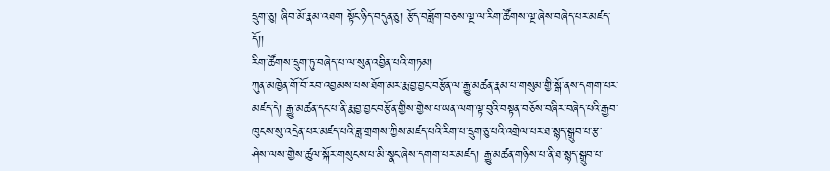དྲུག་ཅུ། ཞིབ་མོ་རྣམ་འཐག སྟོང་ཉིད་བདུན་ཅུ། རྩོད་བཟློག་བཅས་ལྔ་ལ་རིག་ཚོགས་ལྔ་ཞེས་བཞེད་པར་མཛད་དོ།།
རིག་ཚོགས་དྲུག་ཏུ་བཞེད་པ་ལ་སུན་འབྱིན་པའི་གཏམ།
ཀུན་མཁྱེན་གོ་བོ་རབ་འབྱམས་པས་ཐོག་མར་རྨ་བྱ་བྱང་བརྩོན་ལ་རྒྱུ་མཚན་རྣམ་པ་གསུམ་གྱི་སྒོ་ནས་དགག་པར་མཛད་དེ། རྒྱུ་མཚན་དང་པ་ནི་རྨ་བྱ་བྱང་བརྩོན་གྱིས་གྱེས་པ་ཡན་ལག་ལྟ་བུའི་བསྟན་བཅོས་བཞིར་བཞེད་པའི་རྒྱབ་ཁུངས་སུ་འདྲེན་པར་མཛད་པའི་ཟླ་གྲགས་ཀྱིས་མཛད་པའི་རིག་པ་དྲུག་ཅུ་པའི་འགྲེལ་པར་ཐ་སྙད་སྒྲུབ་པ་རྩ་ཤེས་ལས་གྱེས་ཚུལ་སྐོར་གསུངས་པ་མི་སྣང་ཞེས་དགག་པར་མཛད། རྒྱུ་མཚན་གཉིས་པ་ནི་ཐ་སྙད་སྒྲུབ་པ་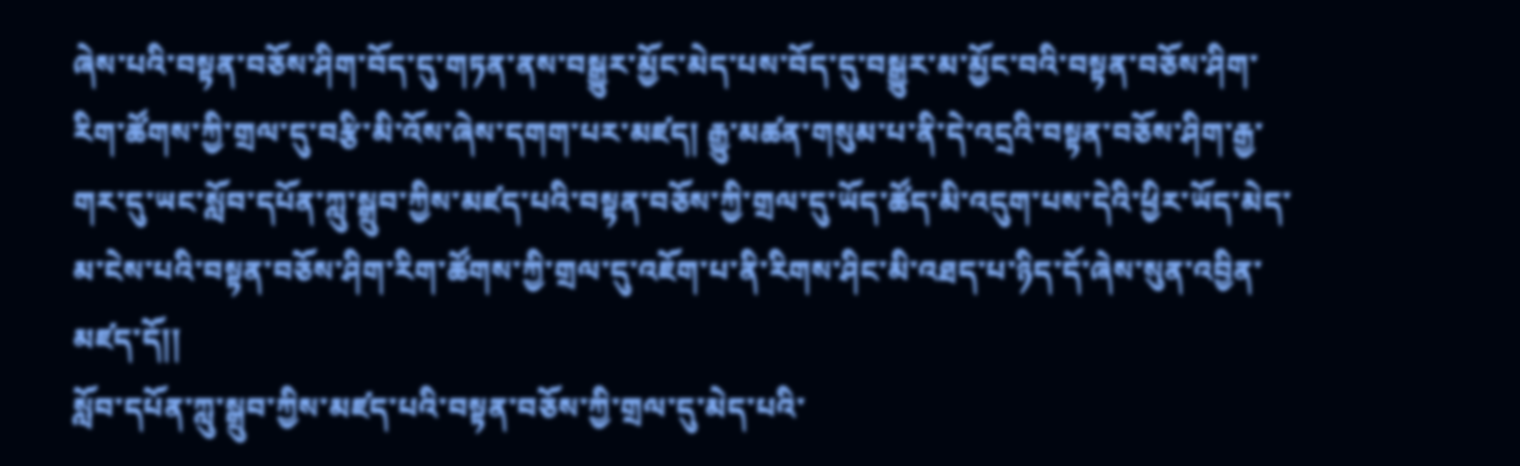ཞེས་པའི་བསྟན་བཅོས་ཤིག་བོད་དུ་གཏན་ནས་བསྒྱུར་མྱོང་མེད་པས་བོད་དུ་བསྒྱུར་མ་མྱོང་བའི་བསྟན་བཅོས་ཤིག་རིག་ཚོགས་ཀྱི་གྲལ་དུ་བརྩི་མི་འོས་ཞེས་དགག་པར་མཛད། རྒྱུ་མཚན་གསུམ་པ་ནི་དེ་འདྲའི་བསྟན་བཅོས་ཤིག་རྒྱ་གར་དུ་ཡང་སློབ་དཔོན་ཀླུ་སྒྲུབ་ཀྱིས་མཛད་པའི་བསྟན་བཅོས་ཀྱི་གྲལ་དུ་ཡོད་ཚོད་མི་འདུག་པས་དེའི་ཕྱིར་ཡོད་མེད་མ་ངེས་པའི་བསྟན་བཅོས་ཤིག་རིག་ཚོགས་ཀྱི་གྲལ་དུ་འཇོག་པ་ནི་རིགས་ཤིང་མི་འཐད་པ་ཉིད་དོ་ཞེས་སུན་འབྱིན་མཛད་དོ།།
སློབ་དཔོན་ཀླུ་སྒྲུབ་ཀྱིས་མཛད་པའི་བསྟན་བཅོས་ཀྱི་གྲལ་དུ་མེད་པའི་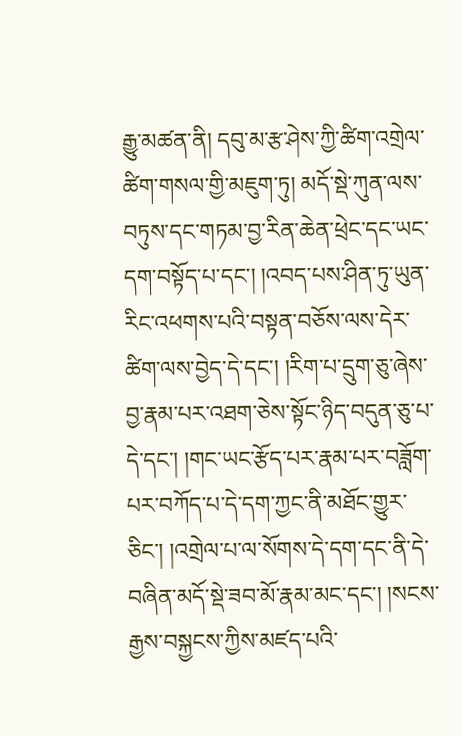རྒྱུ་མཚན་ནི། དབུ་མ་རྩ་ཤེས་ཀྱི་ཚིག་འགྲེལ་ཚིག་གསལ་གྱི་མཇུག་ཏུ། མདོ་སྡེ་ཀུན་ལས་བཏུས་དང་གཏམ་བྱ་རིན་ཆེན་ཕྲེང་དང་ཡང་དག་བསྟོད་པ་དང་། །འབད་པས་ཤིན་ཏུ་ཡུན་རིང་འཕགས་པའི་བསྟན་བཅོས་ལས་དེར་ཚིག་ལས་བྱེད་དེ་དང་། །རིག་པ་དྲུག་ཅུ་ཞེས་བྱ་རྣམ་པར་འཐག་ཅེས་སྟོང་ཉིད་བདུན་ཅུ་པ་དེ་དང་། །གང་ཡང་རྩོད་པར་རྣམ་པར་བཟློག་པར་བཀོད་པ་དེ་དག་ཀྱང་ནི་མཐོང་གྱུར་ཅིང་། །འགྲེལ་པ་ལ་སོགས་དེ་དག་དང་ནི་དེ་བཞིན་མདོ་སྡེ་ཟབ་མོ་རྣམ་མང་དང་། །སངས་རྒྱས་བསྐྱངས་ཀྱིས་མཛད་པའི་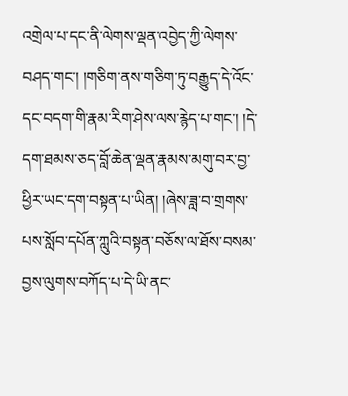འགྲེལ་པ་དང་ནི་ལེགས་ལྡན་འབྱེད་ཀྱི་ལེགས་བཤད་གང་། །གཅིག་ནས་གཅིག་ཏུ་བརྒྱུད་དེ་འོང་དང་བདག་གི་རྣམ་རིག་ཤེས་ལས་རྙེད་པ་གང་། །དེ་དག་ཐམས་ཅད་བློ་ཆེན་ལྡན་རྣམས་མགུ་བར་བྱ་ཕྱིར་ཡང་དག་བསྟན་པ་ཡིན། །ཞེས་ཟླ་བ་གྲགས་པས་སློབ་དཔོན་ཀླུའི་བསྟན་བཅོས་ལ་ཐོས་བསམ་བྱས་ལུགས་བཀོད་པ་དེ་ཡི་ནང་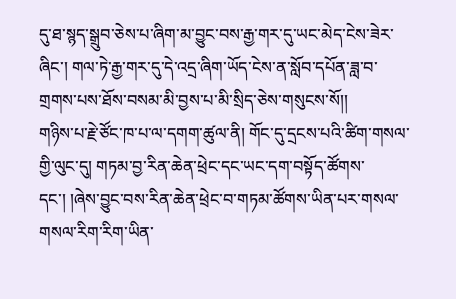དུ་ཐ་སྙད་སྒྲུབ་ཅེས་པ་ཞིག་མ་བྱུང་བས་རྒྱ་གར་དུ་ཡང་མེད་ངེས་ཟེར་ཞིང་། གལ་ཏེ་རྒྱ་གར་དུ་དེ་འདྲ་ཞིག་ཡོད་ངེས་ན་སློབ་དཔོན་ཟླ་བ་གྲགས་པས་ཐོས་བསམ་མི་བྱས་པ་མི་སྲིད་ཅེས་གསུངས་སོ།།
གཉིས་པ་རྗེ་ཙོང་ཁ་པ་ལ་དགག་ཚུལ་ནི། གོང་དུ་དྲངས་པའི་ཚིག་གསལ་གྱི་ལུང་དུ། གཏམ་བྱ་རིན་ཆེན་ཕྲེང་དང་ཡང་དག་བསྟོད་ཚོགས་དང་། །ཞེས་བྱུང་བས་རིན་ཆེན་ཕྲེང་བ་གཏམ་ཚོགས་ཡིན་པར་གསལ་གསལ་རིག་རིག་ཡིན་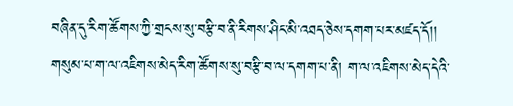བཞིན་དུ་རིག་ཚོགས་ཀྱི་གྲངས་སུ་བརྩི་བ་ནི་རིགས་ཤིང་མི་འཐད་ཅེས་དགག་པར་མཛད་དོ།།
གསུམ་པ་ག་ལ་འཇིགས་མེད་རིག་ཚོགས་སུ་བརྩི་བ་ལ་དགག་པ་ནི། ག་ལ་འཇིགས་མེད་དེའི་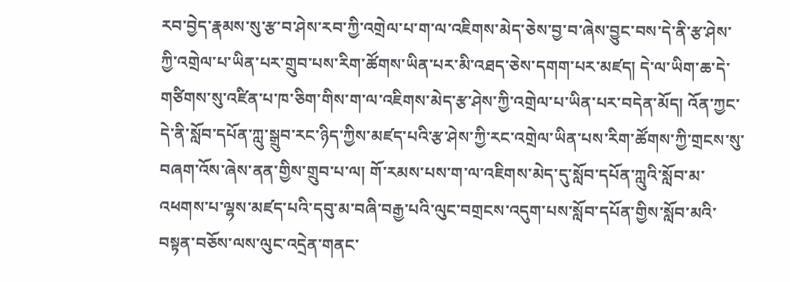རབ་བྱེད་རྣམས་སུ་རྩ་བ་ཤེས་རབ་ཀྱི་འགྲེལ་པ་ག་ལ་འཇིགས་མེད་ཅེས་བྱ་བ་ཞེས་བྱུང་བས་དེ་ནི་རྩ་ཤེས་ཀྱི་འགྲེལ་པ་ཡིན་པར་གྲུབ་པས་རིག་ཚོགས་ཡིན་པར་མི་འཐད་ཅེས་དགག་པར་མཛད། དེ་ལ་ཡིག་ཆ་དེ་གཙིགས་སུ་འཛིན་པ་ཁ་ཅིག་གིས་ག་ལ་འཇིགས་མེད་རྩ་ཤེས་ཀྱི་འགྲེལ་པ་ཡིན་པར་བདེན་མོད། འོན་ཀྱང་དེ་ནི་སློབ་དཔོན་ཀླུ་སྒྲུབ་རང་ཉིད་ཀྱིས་མཛད་པའི་རྩ་ཤེས་ཀྱི་རང་འགྲེལ་ཡིན་པས་རིག་ཚོགས་ཀྱི་གྲངས་སུ་བཞག་འོས་ཞེས་ནན་གྱིས་གྲུབ་པ་ལ། གོ་རམས་པས་ག་ལ་འཇིགས་མེད་དུ་སློབ་དཔོན་ཀླུའི་སློབ་མ་འཕགས་པ་ལྷས་མཛད་པའི་དབུ་མ་བཞི་བརྒྱ་པའི་ལུང་བགྲངས་འདུག་པས་སློབ་དཔོན་གྱིས་སློབ་མའི་བསྟན་བཅོས་ལས་ལུང་འདྲེན་གནང་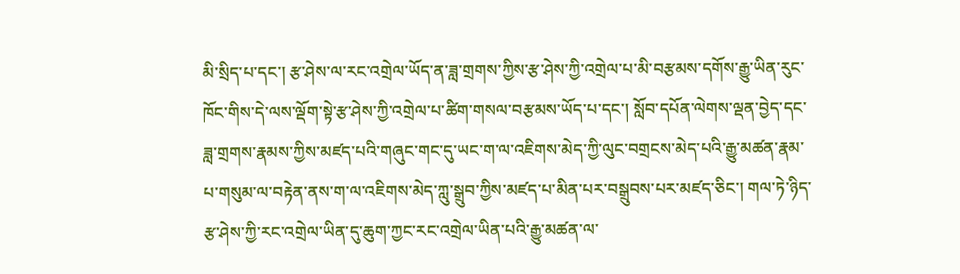མི་སྲིད་པ་དང་། རྩ་ཤེས་ལ་རང་འགྲེལ་ཡོད་ན་ཟླ་གྲགས་ཀྱིས་རྩ་ཤེས་ཀྱི་འགྲེལ་པ་མི་བརྩམས་དགོས་རྒྱུ་ཡིན་རུང་ཁོང་གིས་དེ་ལས་ལྡོག་སྟེ་རྩ་ཤེས་ཀྱི་འགྲེལ་པ་ཚིག་གསལ་བརྩམས་ཡོད་པ་དང་། སློབ་དཔོན་ལེགས་ལྡན་བྱེད་དང་ཟླ་གྲགས་རྣམས་ཀྱིས་མཛད་པའི་གཞུང་གང་དུ་ཡང་ག་ལ་འཇིགས་མེད་ཀྱི་ལུང་བགྲངས་མེད་པའི་རྒྱུ་མཚན་རྣམ་པ་གསུམ་ལ་བརྟེན་ནས་ག་ལ་འཇིགས་མེད་ཀླུ་སྒྲུབ་ཀྱིས་མཛད་པ་མིན་པར་བསྒྲུབས་པར་མཛད་ཅིང་། གལ་ཏེ་ཉིད་རྩ་ཤེས་ཀྱི་རང་འགྲེལ་ཡིན་དུ་ཆུག་ཀྱང་རང་འགྲེལ་ཡིན་པའི་རྒྱུ་མཚན་ལ་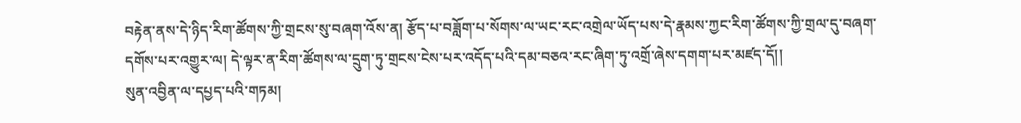བརྟེན་ནས་དེ་ཉིད་རིག་ཚོགས་ཀྱི་གྲངས་སུ་བཞག་འོས་ན། རྩོད་པ་བཟློག་པ་སོགས་ལ་ཡང་རང་འགྲེལ་ཡོད་པས་དེ་རྣམས་ཀྱང་རིག་ཚོགས་ཀྱི་གྲལ་དུ་བཞག་དགོས་པར་འགྱུར་ལ། དེ་ལྟར་ན་རིག་ཚོགས་ལ་དྲུག་ཏུ་གྲངས་ངེས་པར་འདོད་པའི་དམ་བཅའ་རང་ཞིག་ཏུ་འགྲོ་ཞེས་དགག་པར་མཛད་དོ།།
སུན་འབྱིན་ལ་དཔྱད་པའི་གཏམ།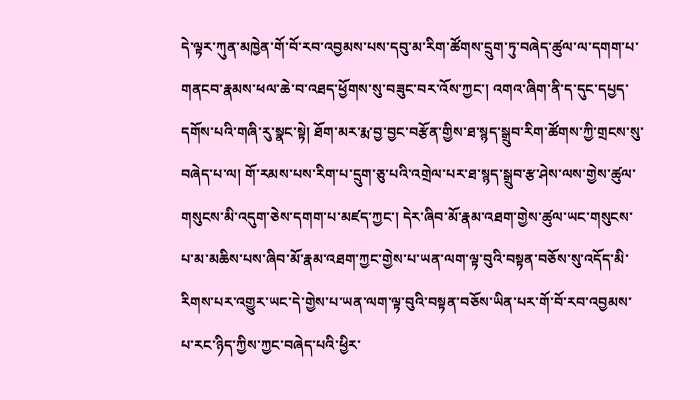དེ་ལྟར་ཀུན་མཁྱེན་གོ་བོ་རབ་འབྱམས་པས་དབུ་མ་རིག་ཚོགས་དྲུག་ཏུ་བཞེད་ཚུལ་ལ་དགག་པ་གནངབ་རྣམས་ཕལ་ཆེ་བ་འཐད་ཕྱོགས་སུ་བཟུང་བར་འོས་ཀྱང་། འགའ་ཞིག་ནི་ད་དུང་དཔྱད་དགོས་པའི་གཞི་རུ་སྣང་སྟེ། ཐོག་མར་རྨ་བྱ་བྱང་བརྩོན་གྱིས་ཐ་སྙད་སྒྲུབ་རིག་ཚོགས་ཀྱི་གྲངས་སུ་བཞེད་པ་ལ། གོ་རམས་པས་རིག་པ་དྲུག་ཅུ་པའི་འགྲེལ་པར་ཐ་སྙད་སྒྲུབ་རྩ་ཤེས་ལས་གྱེས་ཚུལ་གསུངས་མི་འདུག་ཅེས་དགག་པ་མཛད་ཀྱང་། དེར་ཞིབ་མོ་རྣམ་འཐག་གྱེས་ཚུལ་ཡང་གསུངས་པ་མ་མཆིས་པས་ཞིབ་མོ་རྣམ་འཐག་ཀྱང་གྱེས་པ་ཡན་ལག་ལྟ་བུའི་བསྟན་བཅོས་སུ་འདོད་མི་རིགས་པར་འགྱུར་ཡང་དེ་གྱེས་པ་ཡན་ལག་ལྟ་བུའི་བསྟན་བཅོས་ཡིན་པར་གོ་བོ་རབ་འབྱམས་པ་རང་ཉིད་ཀྱིས་ཀྱང་བཞེད་པའི་ཕྱིར་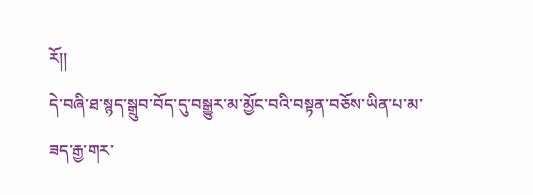རོ།།
དེ་བཞི་ཐ་སྙད་སྒྲུབ་བོད་དུ་བསྒྱུར་མ་མྱོང་བའི་བསྟན་བཅོས་ཡིན་པ་མ་ཟད་རྒྱ་གར་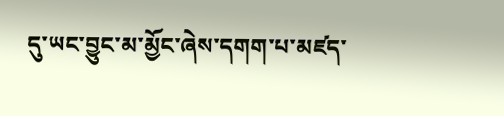དུ་ཡང་བྱུང་མ་མྱོང་ཞེས་དགག་པ་མཛད་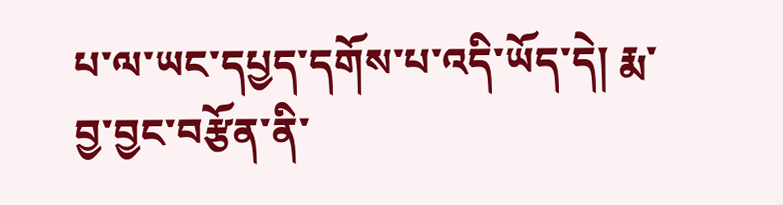པ་ལ་ཡང་དཔྱད་དགོས་པ་འདི་ཡོད་དེ། རྨ་བྱ་བྱང་བརྩོན་ནི་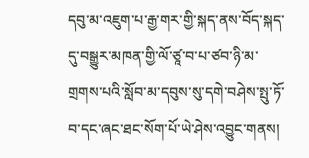དབུ་མ་འཇུག་པ་རྒྱ་གར་གྱི་སྐད་ནས་བོད་སྐད་དུ་བསྒྱུར་མཁན་གྱི་ལོ་ཙཱ་བ་པ་ཙབ་ཉི་མ་གྲགས་པའི་སློབ་མ་དབུས་སུ་དགེ་བཤེས་སྤུ་ཏོ་བ་དང་ཞང་ཐང་སོག་པོ་ཡེ་ཤེས་འབྱུང་གནས།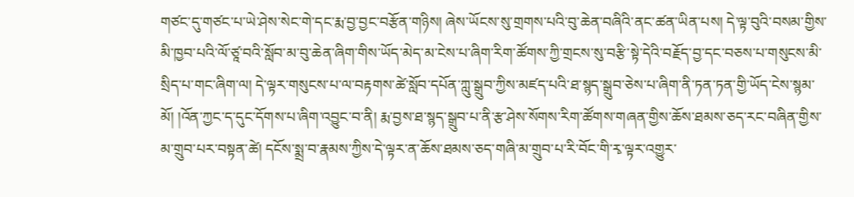གཙང་དུ་གཙང་པ་ཡེ་ཤེས་སེང་གེ་དང་རྨ་བྱ་བྱང་བརྩོན་གཉིས། ཞེས་ཡོངས་སུ་གྲགས་པའི་བུ་ཆེན་བཞིའི་ནང་ཚན་ཡིན་པས། དེ་ལྟ་བུའི་བསམ་གྱིས་མི་ཁྱབ་པའི་ལོ་ཙཱ་བའི་སློབ་མ་བུ་ཆེན་ཞིག་གིས་ཡོད་མེད་མ་ངེས་པ་ཞིག་རིག་ཚོགས་ཀྱི་གྲངས་སུ་བརྩི་སྟེ་དེའི་བརྗོད་བྱ་དང་བཅས་པ་གསུངས་མི་སྲིད་པ་གང་ཞིག་ལ། དེ་ལྟར་གསུངས་པ་ལ་བརྟགས་ཚེ་སློབ་དཔོན་ཀླུ་སྒྲུབ་ཀྱིས་མཛད་པའི་ཐ་སྙད་སྒྲུབ་ཅེས་པ་ཞིག་ནི་ཏན་ཏན་གྱི་ཡོད་ངེས་སྙམ་མོ། །འོན་ཀྱང་ད་དུང་དོགས་པ་ཞིག་འབྱུང་བ་ནི། རྨ་བྱས་ཐ་སྙད་སྒྲུབ་པ་ནི་རྩ་ཤེས་སོགས་རིག་ཚོགས་གཞན་གྱིས་ཆོས་ཐམས་ཅད་རང་བཞིན་གྱིས་མ་གྲུབ་པར་བསྟན་ཚེ། དངོས་སྨྲ་བ་རྣམས་ཀྱིས་དེ་ལྟར་ན་ཆོས་ཐམས་ཅད་གཞི་མ་གྲུབ་པ་རི་བོང་གི་རྭ་ལྟར་འགྱུར་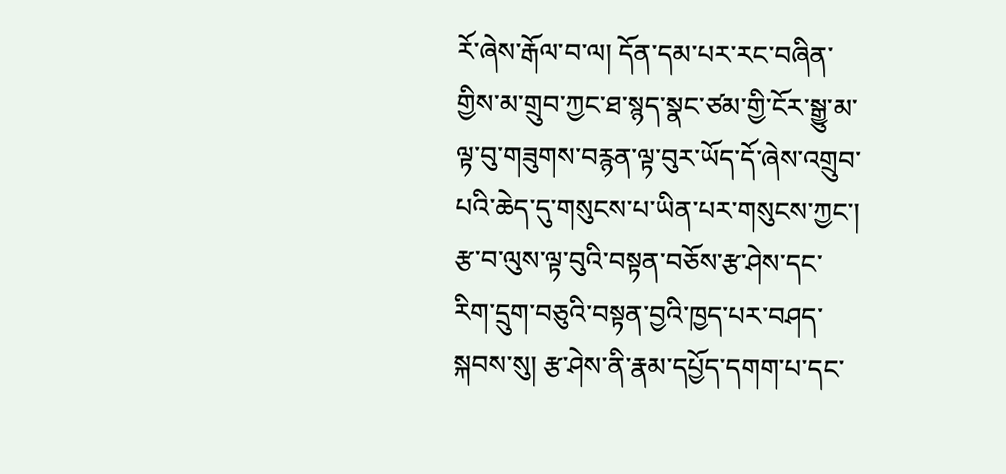རོ་ཞེས་རྒོལ་བ་ལ། དོན་དམ་པར་རང་བཞིན་གྱིས་མ་གྲུབ་ཀྱང་ཐ་སྙད་སྣང་ཙམ་གྱི་ངོར་སྒྱུ་མ་ལྟ་བུ་གཟུགས་བརྙན་ལྟ་བུར་ཡོད་དོ་ཞེས་འགྲུབ་པའི་ཆེད་དུ་གསུངས་པ་ཡིན་པར་གསུངས་ཀྱང་། རྩ་བ་ལུས་ལྟ་བུའི་བསྟན་བཅོས་རྩ་ཤེས་དང་རིག་དྲུག་བཅུའི་བསྟན་བྱའི་ཁྱད་པར་བཤད་སྐབས་སུ། རྩ་ཤེས་ནི་རྣམ་དཔྱོད་དགག་པ་དང་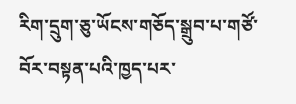རིག་དྲུག་ཅུ་ཡོངས་གཅོད་སྒྲུབ་པ་གཙོ་བོར་བསྟན་པའི་ཁྱད་པར་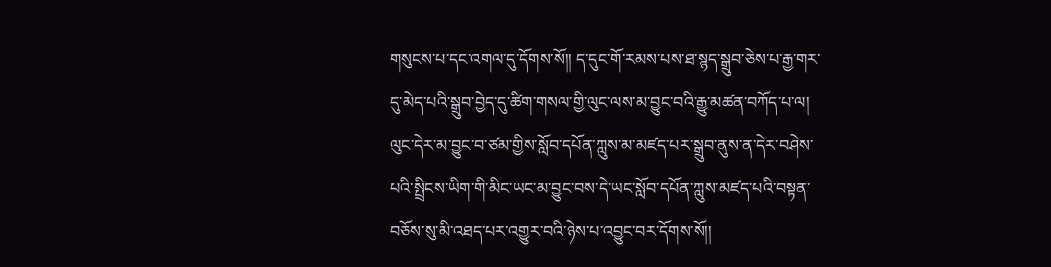གསུངས་པ་དང་འགལ་དུ་དོགས་སོ།། ད་དུང་གོ་རམས་པས་ཐ་སྙད་སྒྲུབ་ཅེས་པ་རྒྱ་གར་དུ་མེད་པའི་སྒྲུབ་བྱེད་དུ་ཚིག་གསལ་གྱི་ལུང་ལས་མ་བྱུང་བའི་རྒྱུ་མཚན་བཀོད་པ་ལ། ལུང་དེར་མ་བྱུང་བ་ཙམ་གྱིས་སློབ་དཔོན་ཀླུས་མ་མཛད་པར་སྒྲུབ་ནུས་ན་དེར་བཤེས་པའི་སྤྲིངས་ཡིག་གི་མིང་ཡང་མ་བྱུང་བས་དེ་ཡང་སློབ་དཔོན་ཀླུས་མཛད་པའི་བསྟན་བཅོས་སུ་མི་འཐད་པར་འགྱུར་བའི་ཉེས་པ་འབྱུང་བར་དོགས་སོ།།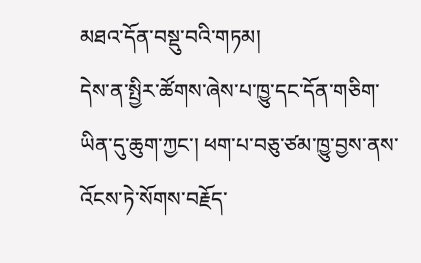མཐའ་དོན་བསྡུ་བའི་གཏམ།
དེས་ན་སྤྱིར་ཚོགས་ཞེས་པ་ཁྱུ་དང་དོན་གཅིག་ཡིན་དུ་ཆུག་ཀྱང་། ཕག་པ་བཅུ་ཙམ་ཁྱུ་བྱས་ནས་འོངས་ཏེ་སོགས་བརྗོད་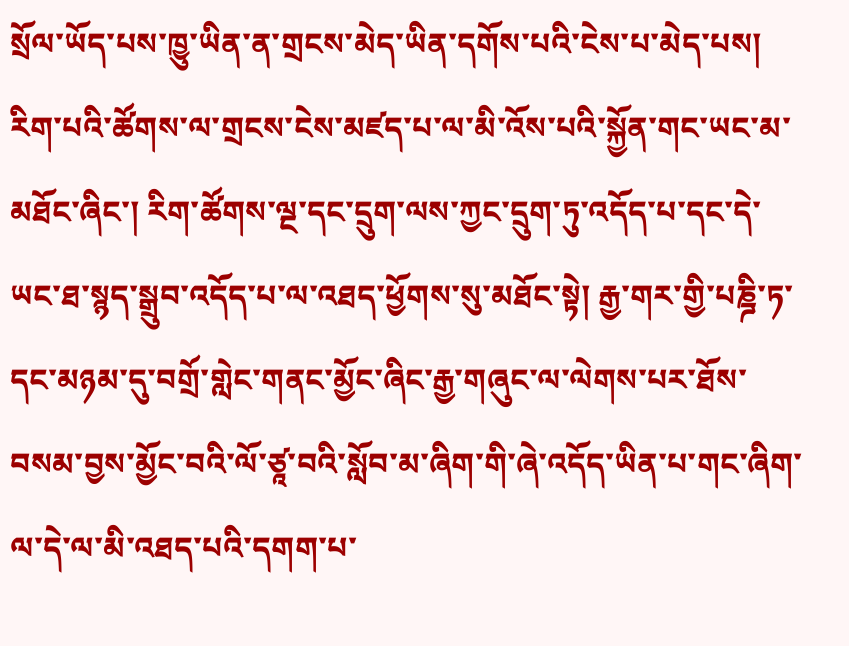སྲོལ་ཡོད་པས་ཁྱུ་ཡིན་ན་གྲངས་མེད་ཡིན་དགོས་པའི་ངེས་པ་མེད་པས། རིག་པའི་ཚོགས་ལ་གྲངས་ངེས་མཛད་པ་ལ་མི་འོས་པའི་སྐྱོན་གང་ཡང་མ་མཐོང་ཞིང་། རིག་ཚོགས་ལྔ་དང་དྲུག་ལས་ཀྱང་དྲུག་ཏུ་འདོད་པ་དང་དེ་ཡང་ཐ་སྙད་སྒྲུབ་འདོད་པ་ལ་འཐད་ཕྱོགས་སུ་མཐོང་སྟེ། རྒྱ་གར་གྱི་པཎྜི་ཏ་དང་མཉམ་དུ་བགྲོ་གླེང་གནང་མྱོང་ཞིང་རྒྱ་གཞུང་ལ་ལེགས་པར་ཐོས་བསམ་བྱས་མྱོང་བའི་ལོ་ཙཱ་བའི་སློབ་མ་ཞིག་གི་ཞེ་འདོད་ཡིན་པ་གང་ཞིག་ལ་དེ་ལ་མི་འཐད་པའི་དགག་པ་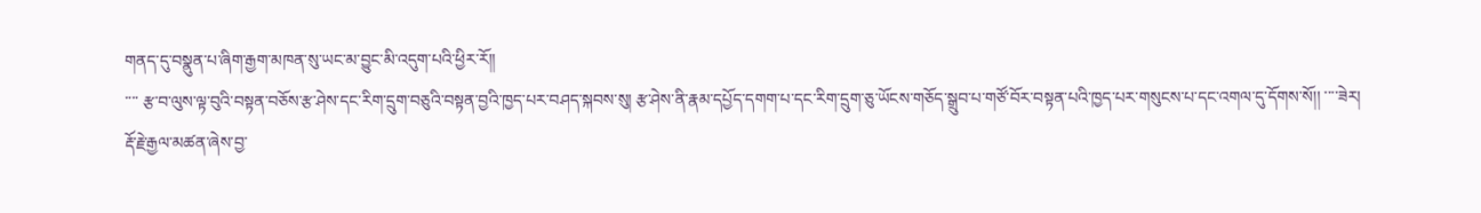གནད་དུ་བསྣུན་པ་ཞིག་རྒྱག་མཁན་སུ་ཡང་མ་བྱུང་མི་འདུག་པའི་ཕྱིར་རོ།།
་་་་ རྩ་བ་ལུས་ལྟ་བུའི་བསྟན་བཅོས་རྩ་ཤེས་དང་རིག་དྲུག་བཅུའི་བསྟན་བྱའི་ཁྱད་པར་བཤད་སྐབས་སུ། རྩ་ཤེས་ནི་རྣམ་དཔྱོད་དགག་པ་དང་རིག་དྲུག་ཅུ་ཡོངས་གཅོད་སྒྲུབ་པ་གཙོ་བོར་བསྟན་པའི་ཁྱད་པར་གསུངས་པ་དང་འགལ་དུ་དོགས་སོ།། ་་་་ཟེར།
རྡོ་རྗེ་རྒྱལ་མཚན་ཞེས་བྱ་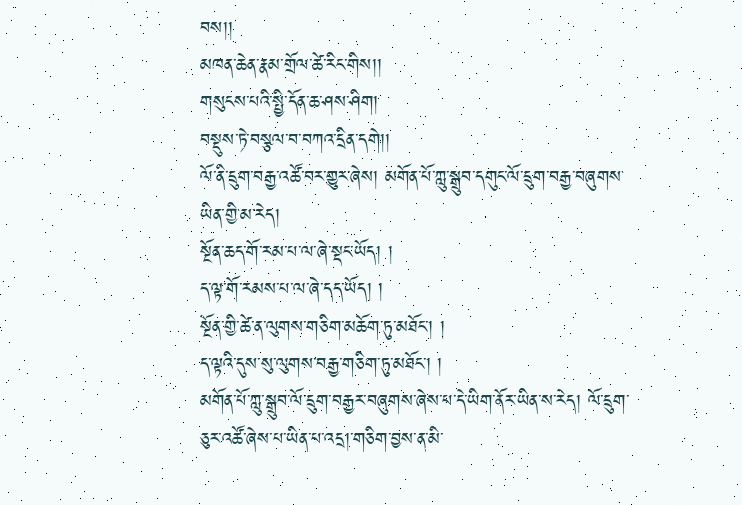བས།།
མཁན་ཆེན་རྣམ་གྲོལ་ཚེ་རིང་གིས།།
གསུངས་པའི་སྤྱི་དོན་ཆ་ཤས་ཤིག།
བསྡུས་ཏེ་བསྩལ་བ་བཀའ་དྲིན་དགེ།།
ལོ་ནི་དྲུག་བརྒྱ་འཚོ་བར་གྱུར་ཞེས། མགོན་པོ་ཀླུ་སྒྲུབ་དགུང་ལོ་དྲུག་བརྒྱ་བཞུགས་ཡིན་གྱི་མ་རེད།
སྔོན་ཆད་གོ་རམ་པ་ལ་ཞེ་སྡང་ཡོད། །
ད་ལྟ་གོ་རམས་པ་ལ་ཞེ་དད་ཡོད། །
སྔོན་གྱི་ཚེ་ན་ལུགས་གཅིག་མཆོག་ཏུ་མཐོང་། །
ད་ལྟའི་དུས་སུ་ལུགས་བརྒྱ་གཅིག་ཏུ་མཐོང་། །
མགོན་པོ་ཀླུ་སྒྲུབ་ལོ་དྲུག་བརྒྱར་བཞུགས་ཞེས་པ་དེ་ཡིག་ནོར་ཡིན་ས་རེད། ལོ་དྲུག་ཅུར་འཚོ་ཞེས་པ་ཡིན་པ་འདྲ།་གཅིག་བྱས་ན་མི་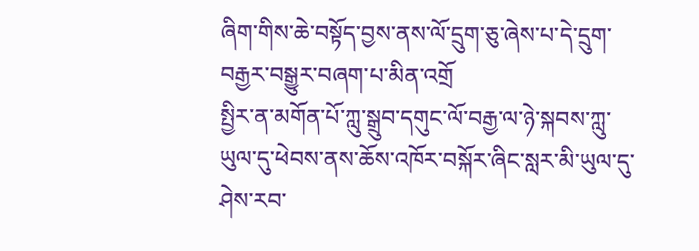ཞིག་གིས་ཆེ་བསྟོད་བྱས་ནས་ལོ་དྲུག་ཅུ་ཞེས་པ་དེ་དྲུག་བརྒྱར་བསྒྱུར་བཞག་པ་མིན་འགྲོ
སྤྱིར་ན་མགོན་པོ་ཀླུ་སྒྲུབ་དགུང་ལོ་བརྒྱ་ལ་ཉེ་སྐབས་ཀླུ་ཡུལ་དུ་ཕེབས་ནས་ཆོས་འཁོར་བསྐོར་ཞིང་སླར་མི་ཡུལ་དུ་ཤེས་རབ་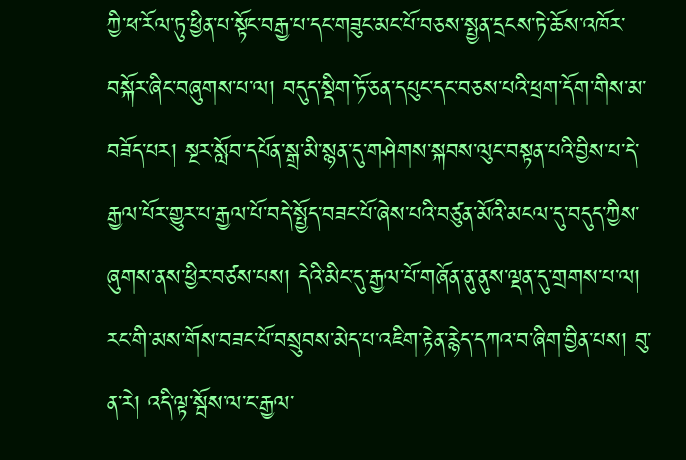ཀྱི་ཕ་རོལ་ཏུ་ཕྱིན་པ་སྟོང་བརྒྱ་པ་དང་གཟུང་མང་པོ་བཅས་སྤྱན་དྲངས་ཏེ་ཆོས་འཁོར་བསྐོར་ཞིང་བཞུགས་པ་ལ། བདུད་སྡིག་ཏོ་ཅན་དཔུང་དང་བཅས་པའི་ཕྲག་དོག་གིས་མ་བཟོད་པར། སྔར་སློབ་དཔོན་སྒྲ་མི་སྙན་དུ་གཤེགས་སྐབས་ལུང་བསྟན་པའི་བྱིས་པ་དེ་རྒྱལ་པོར་གྱུར་པ་རྒྱལ་པོ་བདེ་སྤྱོད་བཟང་པོ་ཞེས་པའི་བཙུན་མོའི་མངལ་དུ་བདུད་ཀྱིས་ཞུགས་ནས་ཕྱིར་བཙས་པས། དེའི་མིང་དུ་རྒྱལ་པོ་གཞོན་ནུ་ནུས་ལྡན་དུ་གྲགས་པ་ལ། རང་གི་མས་གོས་བཟང་པོ་བསྲུབས་མེད་པ་འཇིག་རྟེན་རྙེད་དཀའ་བ་ཞིག་བྱིན་པས། བུ་ན་རེ། འདི་ལྟ་སྦོས་ལ་ང་རྒྱལ་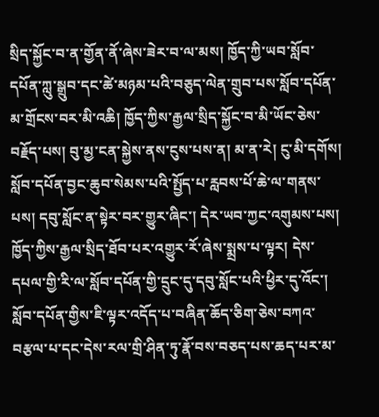སྲིད་སྐྱོང་བ་ན་གྱོན་ནོ་ཞེས་ཟེར་བ་ལ་མས། ཁྱོད་ཀྱི་ཡབ་སློབ་དཔོན་ཀླུ་སྒྲུབ་དང་ཚེ་མཉམ་པའི་བཅུད་ལེན་གྲུབ་པས་སློབ་དཔོན་མ་གྲོངས་བར་མི་འཆི། ཁྱོད་ཀྱིས་རྒྱལ་སྲིད་སྐྱོང་བ་མི་ཡོང་ཅེས་བརྗོད་པས། བུ་མྱ་ངན་སྐྱེས་ནས་ངུས་པས་ན། མ་ན་རེ། ངུ་མི་དགོས། སློབ་དཔོན་བྱང་ཆུབ་སེམས་པའི་སྤྱོད་པ་རླབས་པོ་ཆེ་ལ་གནས་པས། དབུ་སློང་ན་སྟེར་བར་གྱུར་ཞིང་། དེར་ཡབ་ཀྱང་འགུམས་པས། ཁྱོད་ཀྱིས་རྒྱལ་སྲིད་ཐོབ་པར་འགྱུར་རོ་ཞེས་སྨྲས་པ་ལྟར། དེས་དཔལ་གྱི་རི་ལ་སློབ་དཔོན་གྱི་དྲུང་དུ་དབུ་སློང་པའི་ཕྱིར་དུ་འོང་། སློབ་དཔོན་གྱིས་ཇི་ལྟར་འདོད་པ་བཞིན་ཆོད་ཅིག་ཅེས་བཀའ་བརྩལ་པ་དང་དེས་རལ་གྲི་ཤིན་ཏུ་རྣོ་བས་བཅད་པས་ཆད་པར་མ་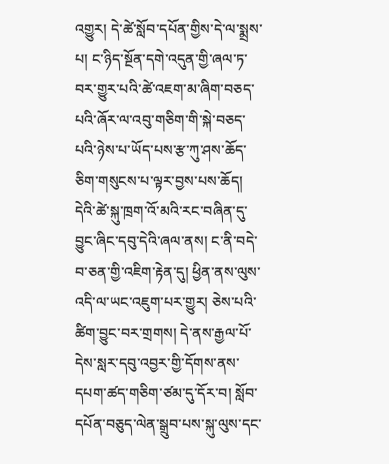འགྱུར། དེ་ཚེ་སློབ་དཔོན་གྱིས་དེ་ལ་སྨྲས་པ། ང་ཉིད་སྔོན་དགེ་འདུན་གྱི་ཞལ་ཏ་བར་གྱུར་པའི་ཚེ་འཇག་མ་ཞིག་བཅད་པའི་ཞོར་ལ་འབུ་གཅིག་གི་སྐེ་བཅད་པའི་ཉེས་པ་ཡོད་པས་རྩ་ཀུ་ཤས་ཆོད་ཅིག་གསུངས་པ་ལྟར་བྱས་པས་ཆོད། དེའི་ཚེ་སྐུ་ཁྲག་འོ་མའི་རང་བཞིན་དུ་བྱུང་ཞིང་དབུ་དེའི་ཞལ་ནས། ང་ནི་བདེ་བ་ཅན་གྱི་འཇིག་རྟེན་དུ། ཕྱིན་ནས་ལུས་འདི་ལ་ཡང་འཇུག་པར་གྱུར། ཅེས་པའི་ཚིག་བྱུང་བར་གྲགས། དེ་ནས་རྒྱལ་པོ་དེས་སླར་དབུ་འབྱར་གྱི་དོགས་ནས་དཔག་ཚད་གཅིག་ཙམ་དུ་དོར་བ། སློབ་དཔོན་བཅུད་ལེན་སྒྲུབ་པས་སྐུ་ལུས་དང་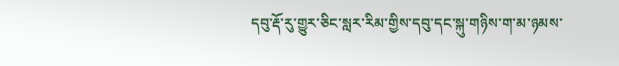དབུ་རྡོ་རུ་གྱུར་ཅིང་སླར་རིམ་གྱིས་དབུ་དང་སྐུ་གཉིས་ག་མ་ཉམས་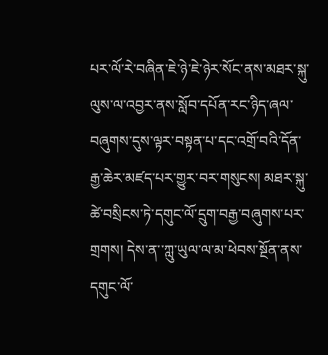པར་ལོ་རེ་བཞིན་ཇེ་ཉེ་ཇེ་ཉེར་སོང་ནས་མཐར་སྐུ་ལུས་ལ་འབྱར་ནས་སློབ་དཔོན་རང་ཉིད་ཞལ་བཞུགས་དུས་ལྟར་བསྟན་པ་དང་འགྲོ་བའི་དོན་རྒྱ་ཆེར་མཛད་པར་གྱུར་བར་གསུངས། མཐར་སྐུ་ཚེ་བསྲིངས་ཏེ་དགུང་ལོ་དྲུག་བརྒྱ་བཞུགས་པར་གྲགས། དེས་ན་་ཀླུ་ཡུལ་ལ་མ་ཕེབས་སྔོན་ནས་དགུང་ལོ་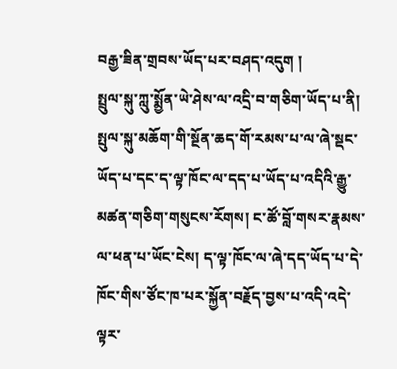བརྒྱ་ཟིན་གྲབས་ཡོད་པར་བཤད་འདུག །
སྤྲུལ་སྐུ་ཀླུ་སྨྱོན་ཡེ་ཤེས་ལ་འདྲི་བ་གཅིག་ཡོད་པ་ནི། སྤུལ་སྐུ་མཆོག་གི་སྔོན་ཆད་གོ་རམས་པ་ལ་ཞེ་སྡང་ཡོད་པ་དང་ད་ལྟ་ཁོང་ལ་དད་པ་ཡོད་པ་འདིའི་རྒྱུ་མཚན་གཅིག་གསུངས་རོགས། ང་ཚོ་བློ་གསར་རྣམས་ལ་ཕན་པ་ཡོང་ངེས། ད་ལྟ་ཁོང་ལ་ཞེ་དད་ཡོད་པ་དེ་ཁོང་གིས་ཙོང་ཁ་པར་སྐྱོན་བརྗོད་བྱས་པ་འདི་འདེ་ལྟར་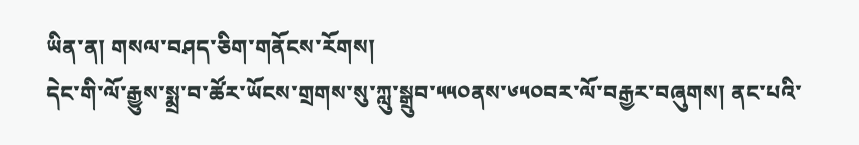ཡིན་ན། གསལ་བཤད་ཅིག་གནོངས་རོགས།
དེང་གི་ལོ་རྒྱུས་སྨྲ་བ་ཚོར་ཡོངས་གྲགས་སུ་ཀླུ་སྒྲུབ་༥༥༠ནས་༦༥༠བར་ལོ་བརྒྱར་བཞུགས། ནང་པའི་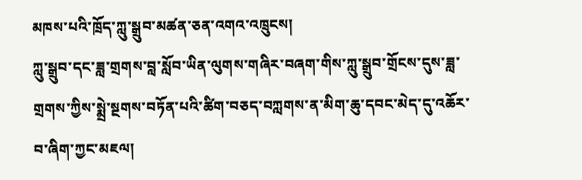མཁས་པའི་ཁྲོད་ཀླུ་སྒྲུབ་མཚན་ཅན་འགའ་འཁྲུངས།
ཀླུ་སྒྲུབ་དང་ཟླ་གྲགས་བླ་སློབ་ཡིན་ལུགས་གཞིར་བཞག་གིས་ཀླུ་སྒྲུབ་གྲོངས་དུས་ཟླ་གྲགས་ཀྱིས་སྨྲེ་སྔགས་བཏོན་པའི་ཚིག་བཅད་བཀླགས་ན་མིག་ཆུ་དབང་མེད་དུ་འཆོར་བ་ཞིག་ཀྱང་མཇལ།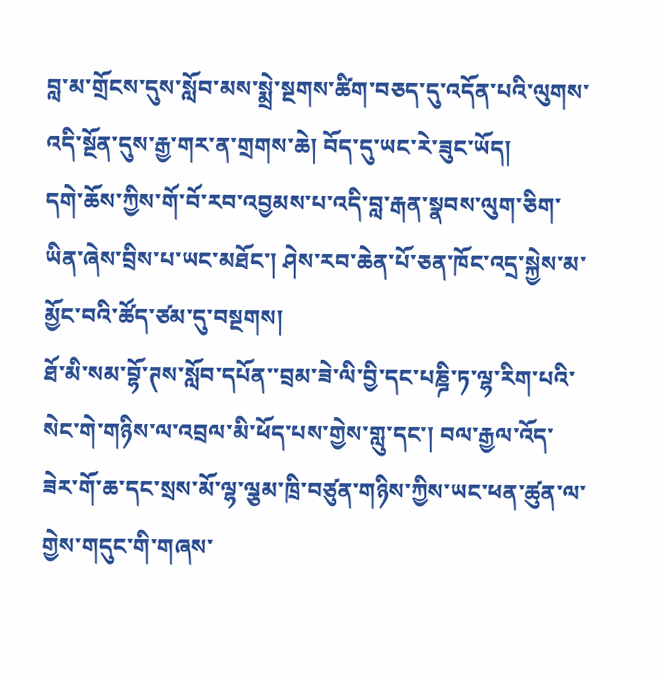བླ་མ་གྲོངས་དུས་སློབ་མས་སྨྲེ་སྔགས་ཚིག་བཅད་དུ་འདོན་པའི་ལུགས་འདི་སྔོན་དུས་རྒྱ་གར་ན་གྲགས་ཆེ། བོད་དུ་ཡང་རེ་ཟུང་ཡོད།
དགེ་ཆོས་ཀྱིས་གོ་བོ་རབ་འབྱམས་པ་འདི་བླ་རྒན་སྣབས་ལུག་ཅིག་ཡིན་ཞེས་བྲིས་པ་ཡང་མཐོང་། ཤེས་རབ་ཆེན་པོ་ཅན་ཁོང་འདྲ་སྐྱེས་མ་མྱོང་བའི་ཚོད་ཙམ་དུ་བསྔགས།
ཐོ་མི་སམ་བྷོ་ཊས་སློབ་དཔོན་་བྲམ་ཟེ་ལི་བྱི་དང་པཎྜི་ཏ་ལྷ་རིག་པའི་སེང་གེ་གཉིས་ལ་འབྲལ་མི་ཕོད་པས་གྱེས་གླུ་དང་། བལ་རྒྱལ་འོད་ཟེར་གོ་ཆ་དང་སྲས་མོ་ལྷ་ལྕམ་ཁྲི་བཙུན་གཉིས་ཀྱིས་ཡང་ཕན་ཚུན་ལ་གྱེས་གདུང་གི་གཞས་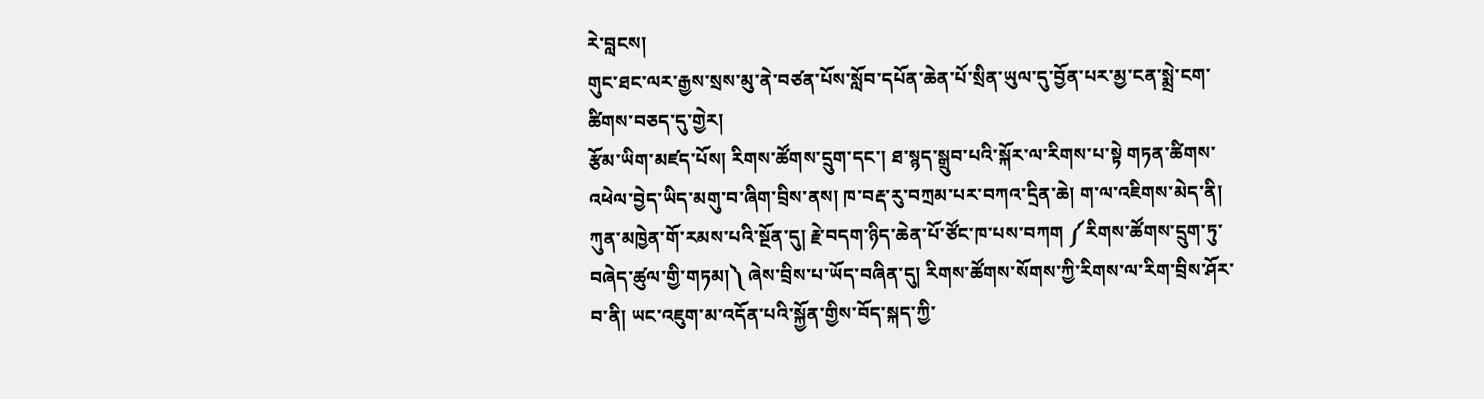རེ་བླངས།
གུང་ཐང་ལར་རྒྱས་སྲས་མུ་ནེ་བཙན་པོས་སློབ་དཔོན་ཆེན་པོ་སྲིན་ཡུལ་དུ་བྱོན་པར་མྱ་ངན་སྨྲེ་ངག་ཚིགས་བཅད་དུ་གྱེར།
རྩོམ་ཡིག་མཛད་པོས། རིགས་ཚོགས་དྲུག་དང་། ཐ་སྙད་སྒྲུབ་པའི་སྐོར་ལ་རིགས་པ་སྟེ གཏན་ཚིགས་འཕེལ་བྱེད་ཡིད་མགུ་བ་ཞིག་བྲིས་ནས། ཁ་བརྡ་རུ་བཀྲམ་པར་བཀའ་དྲིན་ཆེ། ག་ལ་འཇིགས་མེད་ནི། ཀུན་མཁྱེན་གོ་རམས་པའི་སྔོན་དུ། རྗེ་བདག་ཉིད་ཆེན་པོ་ཙོང་ཁ་པས་བཀག ༼རིགས་ཚོགས་དྲུག་ཏུ་བཞེད་ཚུལ་གྱི་གཏམ།༽ ཞེས་བྲིས་པ་ཡོད་བཞིན་དུ། རིགས་ཚོགས་སོགས་ཀྱི་རིགས་ལ་རིག་བྲིས་ཤོར་བ་ནི། ཡང་འཇུག་མ་འདོན་པའི་སྐྱོན་གྱིས་བོད་སྐད་ཀྱི་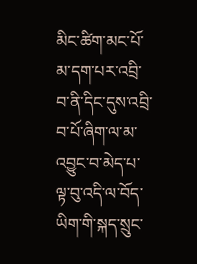མིང་ཚིག་མང་པོ་མ་དག་པར་འབྲི་བ་ནི་དིང་དུས་འབྲི་བ་པོ་ཞིག་ལ་མ་འབྱུང་བ་མེད་པ་ལྟ་བུ་འདི་ལ་བོད་ཡིག་གི་སྐད་སྲུང་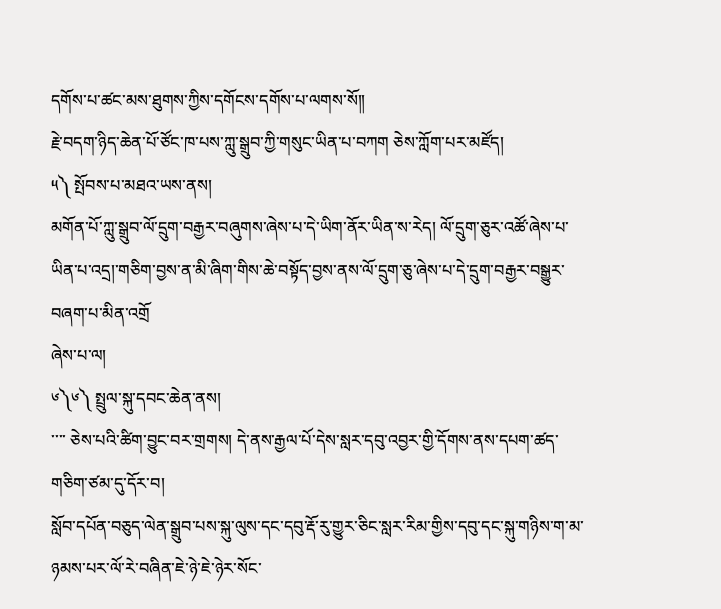དགོས་པ་ཚང་མས་ཐུགས་ཀྱིས་དགོངས་དགོས་པ་ལགས་སོ།།
རྗེ་བདག་ཉིད་ཆེན་པོ་ཙོང་ཁ་པས་ཀླུ་སྒྲུབ་ཀྱི་གསུང་ཡིན་པ་བཀག ཅེས་ཀློག་པར་མཛོད།
༥༽ སྤོབས་པ་མཐའ་ཡས་ནས།
མགོན་པོ་ཀླུ་སྒྲུབ་ལོ་དྲུག་བརྒྱར་བཞུགས་ཞེས་པ་དེ་ཡིག་ནོར་ཡིན་ས་རེད། ལོ་དྲུག་ཅུར་འཚོ་ཞེས་པ་ཡིན་པ་འདྲ།་གཅིག་བྱས་ན་མི་ཞིག་གིས་ཆེ་བསྟོད་བྱས་ནས་ལོ་དྲུག་ཅུ་ཞེས་པ་དེ་དྲུག་བརྒྱར་བསྒྱུར་བཞག་པ་མིན་འགྲོ
ཞེས་པ་ལ།
༦༽༦༽ སྤྲུལ་སྐུ་དབང་ཆེན་ནས།
་་་་ ཅེས་པའི་ཚིག་བྱུང་བར་གྲགས། དེ་ནས་རྒྱལ་པོ་དེས་སླར་དབུ་འབྱར་གྱི་དོགས་ནས་དཔག་ཚད་གཅིག་ཙམ་དུ་དོར་བ།
སློབ་དཔོན་བཅུད་ལེན་སྒྲུབ་པས་སྐུ་ལུས་དང་དབུ་རྡོ་རུ་གྱུར་ཅིང་སླར་རིམ་གྱིས་དབུ་དང་སྐུ་གཉིས་ག་མ་ཉམས་པར་ལོ་རེ་བཞིན་ཇེ་ཉེ་ཇེ་ཉེར་སོང་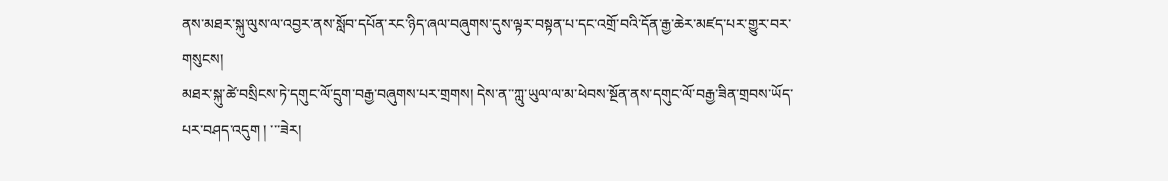ནས་མཐར་སྐུ་ལུས་ལ་འབྱར་ནས་སློབ་དཔོན་རང་ཉིད་ཞལ་བཞུགས་དུས་ལྟར་བསྟན་པ་དང་འགྲོ་བའི་དོན་རྒྱ་ཆེར་མཛད་པར་གྱུར་བར་གསུངས།
མཐར་སྐུ་ཚེ་བསྲིངས་ཏེ་དགུང་ལོ་དྲུག་བརྒྱ་བཞུགས་པར་གྲགས། དེས་ན་་ཀླུ་ཡུལ་ལ་མ་ཕེབས་སྔོན་ནས་དགུང་ལོ་བརྒྱ་ཟིན་གྲབས་ཡོད་པར་བཤད་འདུག ། ་་་ཟེར།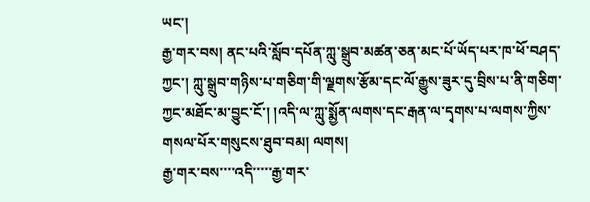ཡང་།
རྒྱ་གར་བས། ནང་པའི་སློབ་དཔོན་ཀླུ་སྒྲུབ་མཚན་ཅན་མང་པོ་ཡོད་པར་ཁ་ཕོ་བཤད་ཀྱང་། ཀླུ་སྒྲུབ་གཉིས་པ་གཅིག་གི་ལྗགས་རྩོམ་དང་ལོ་རྒྱུས་ཟུར་དུ་བྲིས་པ་ནི་གཅིག་ཀྱང་མཐོང་མ་བྱུང་ངོ་། །འདི་ལ་ཀླུ་སྨྱོན་ལགས་དང་རྒན་ལ་དྭགས་པ་ལགས་ཀྱིས་གསལ་པོར་གསུངས་ཐུབ་བམ། ལགས།
རྒྱ་གར་བས་་་་འདི་་་་་རྒྱ་གར་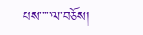པས་་་་་ལ་བཅོས།